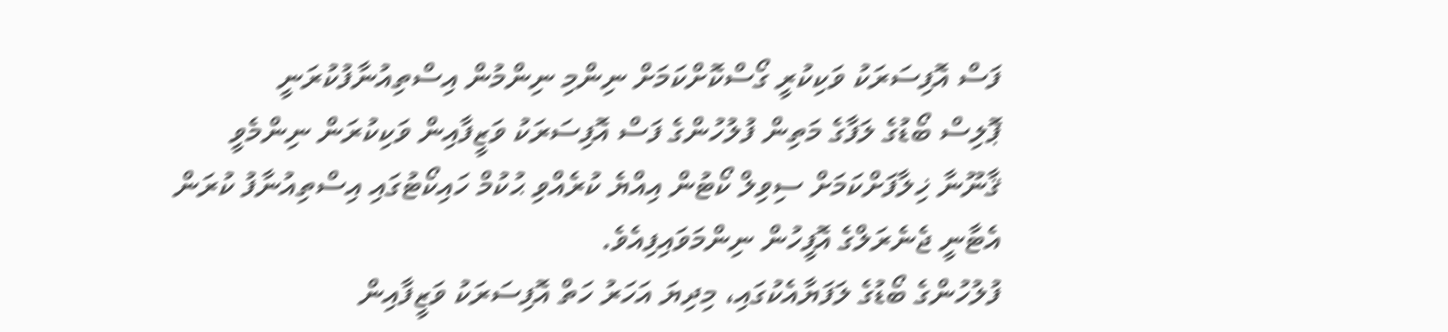ފަސް އޮފިސަރަކު ވަކިކުރީ ގޯސްކޮށްކަމަށް ނިންމި ނިންމުން އިސްތިއުނާފުކުރަނީ
ޕޮލިސް ބޯޑުގެ ލަފާގެ މަތިން ފުލުހުންގެ ފަސް އޮފިސަރަކު ވަޒީފާއިން ވަކިކުރަން ނިންމެވީ ޤާނޫނާ ޚިލާފަށްކަމަށް ސިވިލް ކޯޓުން އިއްޔެ ކުރެއްވި ޙުކުމް ހައިކޯޓުގައި އިސްތިއުނާފު ކުރަން އެޓާނީ ޖެނެރަލްގެ އޮފީހުން ނިންމަވައިފިއެވެ.
ފުލުހުންގެ ބޯޑުގެ ލަފަޔާއެކުގައި، މިދިޔަ އަހަރު ހަތް އޮފިސަރަކު ވަޒީފާއިން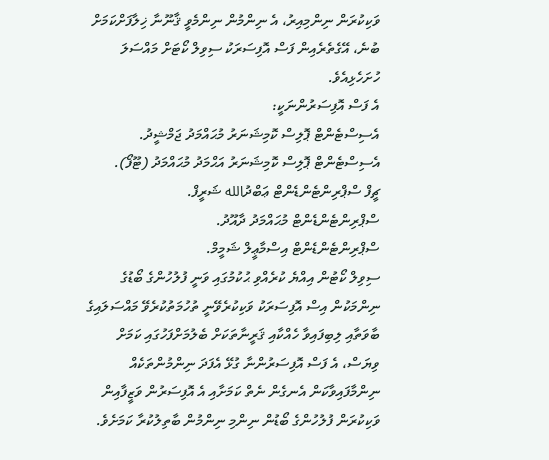ވަކިކުރަން ނިންމިއިރު، އެ ނިންމުން ނިންމެވީ ޤާނޫނާ ޚިލާފަށްކަމަށް ބުނެ، އޭގެތެރެއިން ފަސް އޮފިސަރަކު ސިވިލް ކޯޓަށް މައްސަލަ ހުށަހެޅިއެވެ.
އެ ފަސް އޮފިސަރުންނަކީ:
އެސިސްޓެންޓް ޕޮލިސް ކޮމިޝަނަރު މުޙައްމަދު ޖަމްޝީދު.
އެސިސްޓެންޓް ޕޮލިސް ކޮމިޝަނަރު އަޙްމަދު މުޙައްމަދު (ޓޫފޯ).
ޗީފް ސްޕްރިންޓެންޑެންޓް ޢަބްދުالله ޝަރީފް.
ސްޕްރިންޓެންޑެންޓް މުޙައްމަދު ދާއޫދު.
ސްޕްރިންޓެންޑެންޓް އިސްމާޢީލް ޝަމީމް.
ސިވިލް ކޯޓުން އިއްޔެ ކުރެއްވި ޙުކުމުގައި ވަނީ ފުލުހުންގެ ބޯޑުގެ ނިންމަކުން އިސް އޮފިސަރަކު ވަކިކުރެވޭނީ ތުހުމަތުކުރެވޭ މައްސަލައިގެ ބާވަތާއި ލިބިފައިވާ ހެއްކާއި ޤަރީނާތަކަށް ބެލުމަށްފަހުގައި ކަމަށް ވިޔަސް، އެ ފަސް އޮފިސަރުންނާ ގުޅޭ އެފަދަ ނިންމުންތަކެއް ނިންމާފައިވާކަން އެނގެން ނެތް ކަމަށާއި އެ އޮފިސަރުން ވަޒީފާއިން ވަކިކުރަން ފުލުހުންގެ ބޯޑުން ނިންމި ނިންމުން ބާތިލުކުރާ ކަމަށެވެ.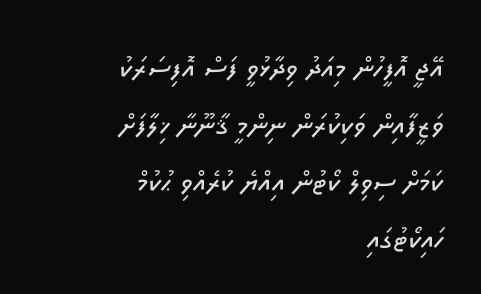އޭޖީ އޮފީހުން މިއަދު ވިދާޅުވީ ފަސް އޮފިސަރަކު ވަޒީފާއިން ވަކިކުރަން ނިންމީ ޤާނޫނާ ޚިލާފަށް ކަމަށް ސިވިލް ކޯޓުން އިއްޔެ ކުރެއްވި ޙުކުމް ހައިކޯޓުގައި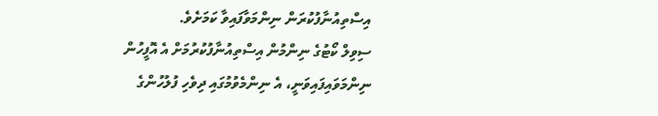އިސްތިއުނާފުކުރަން ނިންމަވާފައިވާ ކަމަށެވެ.
ސިވިލް ކޯޓުގެ ނިންމުން އިސްތިއުނާފުކުރުމަށް އެ އޮފީހުން ނިންމަވައިފައިވަނީ، އެ ނިންމެވުމުގައި ދިވެހި ފުލުހުންގެ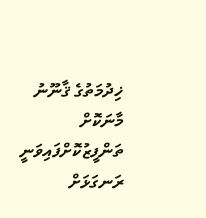ޚިދުމަތުގެ ޤާނޫނު މާނަކޮށް ތަންފީޒުކޮށްފައިވަނީ ރަނގަޅަށް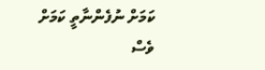ކަމަށް ނުފެންނާތީ ކަމަށް ވެސް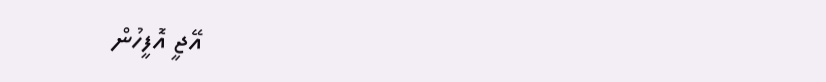އޭޖީ އޮފީހުން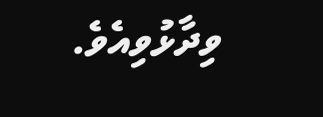ވިދާޅުވިއެވެ.